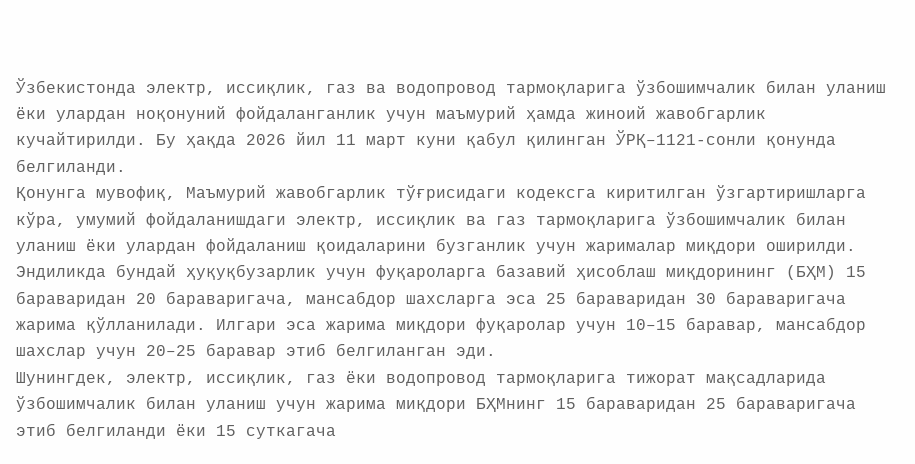Ўзбекистонда электр, иссиқлик, газ ва водопровод тармоқларига ўзбошимчалик билан уланиш ёки улардан ноқонуний фойдаланганлик учун маъмурий ҳамда жиноий жавобгарлик кучайтирилди. Бу ҳақда 2026 йил 11 март куни қабул қилинган ЎРҚ–1121-сонли қонунда белгиланди.
Қонунга мувофиқ, Маъмурий жавобгарлик тўғрисидаги кодексга киритилган ўзгартиришларга кўра, умумий фойдаланишдаги электр, иссиқлик ва газ тармоқларига ўзбошимчалик билан уланиш ёки улардан фойдаланиш қоидаларини бузганлик учун жарималар миқдори оширилди.
Эндиликда бундай ҳуқуқбузарлик учун фуқароларга базавий ҳисоблаш миқдорининг (БҲМ) 15 бараваридан 20 бараваригача, мансабдор шахсларга эса 25 бараваридан 30 бараваригача жарима қўлланилади. Илгари эса жарима миқдори фуқаролар учун 10–15 баравар, мансабдор шахслар учун 20–25 баравар этиб белгиланган эди.
Шунингдек, электр, иссиқлик, газ ёки водопровод тармоқларига тижорат мақсадларида ўзбошимчалик билан уланиш учун жарима миқдори БҲМнинг 15 бараваридан 25 бараваригача этиб белгиланди ёки 15 суткагача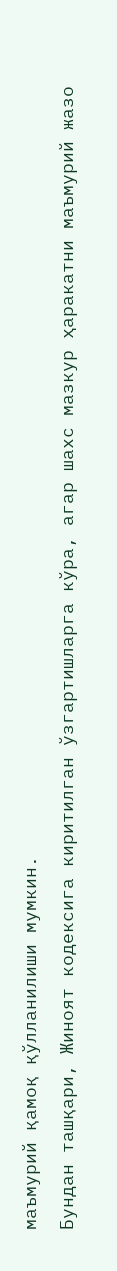маъмурий қамоқ қўлланилиши мумкин.
Бундан ташқари, Жиноят кодексига киритилган ўзгартишларга кўра, агар шахс мазкур ҳаракатни маъмурий жазо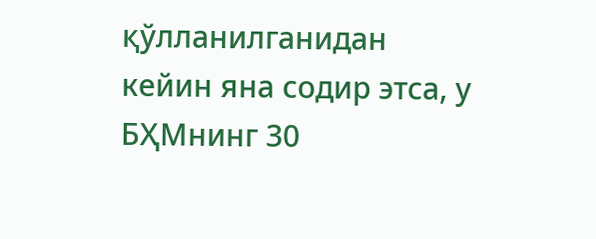қўлланилганидан кейин яна содир этса, у БҲМнинг 30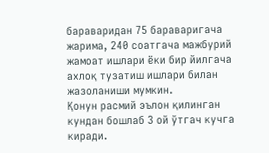бараваридан 75 бараваригача жарима, 240 соатгача мажбурий жамоат ишлари ёки бир йилгача ахлоқ тузатиш ишлари билан жазоланиши мумкин.
Қонун расмий эълон қилинган кундан бошлаб 3 ой ўтгач кучга киради.